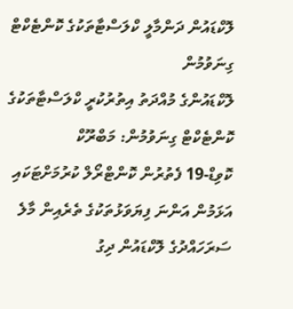ލޮކްޑައުން ދަންމާލީ ކްލަސްޓާތަކުގެ ކޮންޓެކްޓް ގިނަވުމުން
ލޮކްޑައުންގެ މުއްދަތު އިތުރުކުރީ ކްލަސްޓާތަކުގެ ކޮންޓެކްޓް ގިނަވުމުން: މަބްރޫކް
ކޮވިޑް-19 ފެތުރުން ކޮންޓްރޯލް ކުރުމަށްޓަކައި އަޅަމުން އަންނަ ފިޔަވަޅުތަކުގެ ތެރެއިން މާލެ ސަރަހައްދުގެ ލޮކްޑައުން ދިގު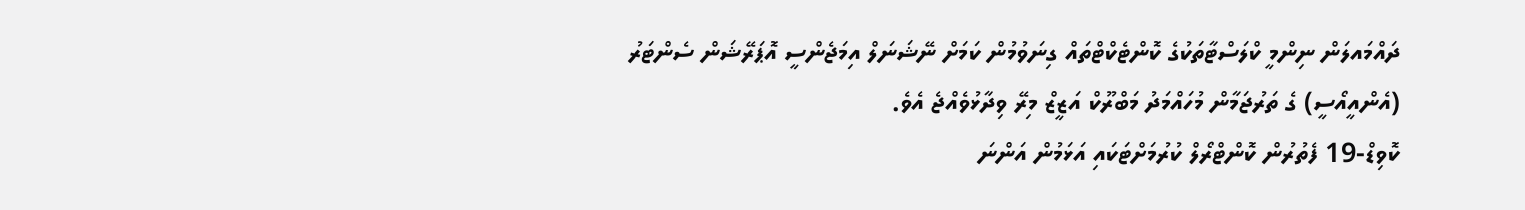ދައްމައލަން ނިންމީ ކްލަސްޓާތަކުގެ ކޮންޓެކްޓްތައް ގިނަވުމުން ކަމަށް ނޭޝަނަލް އިމަޖެންސީ އޮޕަރޭޝަން ސެންޓަރު (އެންއީއޯސީ) ގެ ތަރުޖަމާން މުހައްމަދު މަބްރޫކް އަޒީޒް މިރޭ ވިދާޅުވެއްޖެ އެވެ.
ކޮވިޑް-19 ފެތުރުން ކޮންޓްރޯލް ކުރުމަށްޓަކައި އަޅަމުން އަންނަ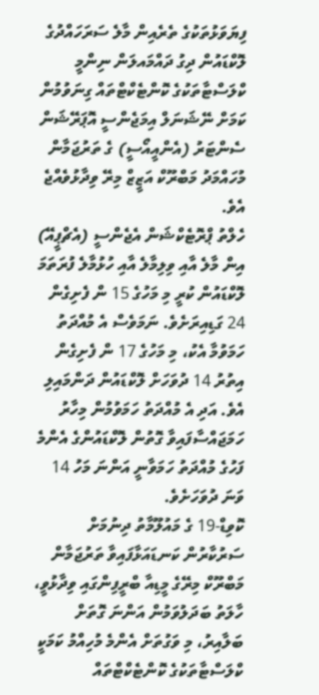ފިޔަވަޅުތަކުގެ ތެރެއިން މާލެ ސަރަހައްދުގެ ލޮކްޑައުން ދިގު ދައްމައލަން ނިންމީ ކްލަސްޓާތަކުގެ ކޮންޓެކްޓްތައް ގިނަވުމުން ކަމަށް ނޭޝަނަލް އިމަޖެންސީ އޮޕަރޭޝަން ސެންޓަރު (އެންއީއޯސީ) ގެ ތަރުޖަމާން މުހައްމަދު މަބްރޫކް އަޒީޒް މިރޭ ވިދާޅުވެއްޖެ އެވެ.
ހެލްތު ޕްރޮޓެކްޝަން އެޖެންސީ (އެޗްޕީއޭ) އިން މާލެ އާއި ވިލިމާލެ އާއި ހުޅުމާލެ ފުރަތަމަ ލޮކްޑައުން ކުރީ މި މަހުގެ 15 ން ފެށިގެން 24 ގަޑިއިރަށެވެ. ނަމަވެސް އެ މުއްދަތު ހަމަވުމާ އެކު، މި މަހުގެ 17 ން ފެށިގެން އިތުރު 14 ދުވަހަށް ލޮކްޑައުން ދަންމައިލި އެވެ. އަދި އެ މުއްދަތު ހަމަވުމުން މިހާރު ހަމަޖައްސާފައިވާ ގޮތުން ލޮކްޑައުންގެ އެންމެ ފަހުގެ މުއްދަތު ހަމަވާނީ އަންނަ މަހު 14 ވަނަ ދުވަހަށެވެ.
ކޮވިޑް-19 ގެ މައުލޫމާތު ދިނުމަށް ސަރުކާރުން ކަނޑައަޅާފައިވާ ތަރުޖަމާން މަބްރޫކް މިރޭގެ މީޑިއާ ބްރީފިންގައި ވިދާޅުވީ، ހާލަތު ބަދަލުވަމުން އަންނަ ގޮތަށް ބަލާއިރު، މި ވަގުތަށް އެންމެ މުހިއްމު ކަމަކީ ކްލަސްޓާތަކުގެ ކޮންޓެކްޓްތައް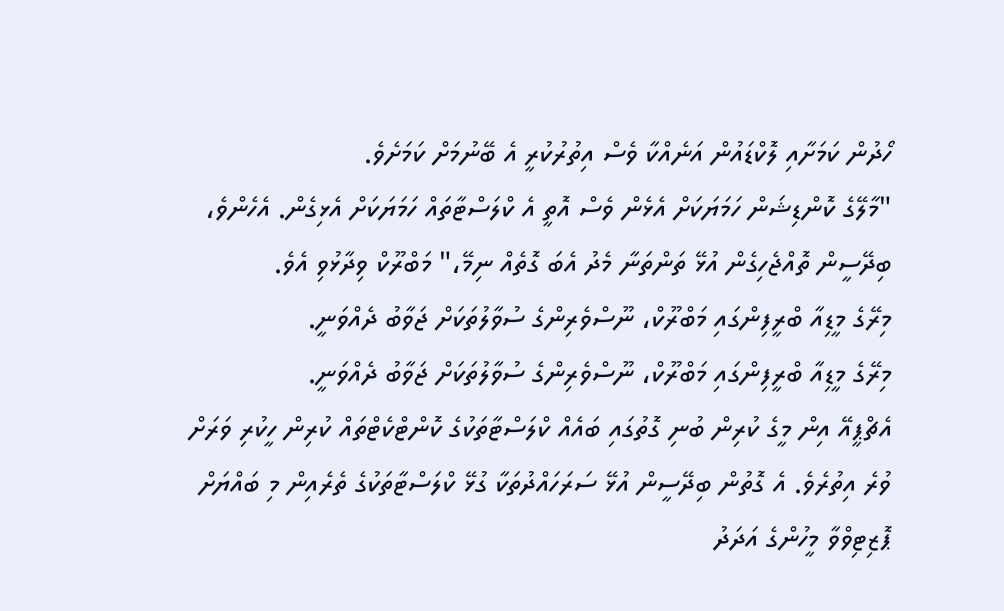ހޯދުން ކަމަށާއި ލޮކްޑައުން އަނެއްކާ ވެސް އިތުރުކުރީ އެ ބޭނުމަށް ކަމަށެވެ.
"މާލޭގެ ކޮންޑިޝަން ހަމަޔަކަށް އެޅެން ވެސް އޮތީ އެ ކްލަސްޓާތައް ހަމަޔަކަށް އެޅިގެން. އެހެންވެ، ބިދޭސީން ތޮއްޖެހިގެން އުޅޭ ތަންތަނާ މެދު އެބަ ގޮތެއް ނިމޭ،" މަބްރޫކް ވިދާޅުވި އެވެ.
މިރޭގެ މީޑިއާ ބްރީފިންގައި މަބްރޫކް، ނޫސްވެރިންގެ ސުވާލުތަކަށް ޖަވާބު ދެއްވަނީ.
މިރޭގެ މީޑިއާ ބްރީފިންގައި މަބްރޫކް، ނޫސްވެރިންގެ ސުވާލުތަކަށް ޖަވާބު ދެއްވަނީ.
އެޗްޕީއޭ އިން މީގެ ކުރިން ބުނި ގޮތުގައި ބައެއް ކްލަސްޓާތަކުގެ ކޮންޓްކެޓްތައް ކުރިން ހީކުރި ވަރަށް ވުރެ އިތުރެވެ. އެ ގޮތުން ބިދޭސީން އުޅޭ ސަރަހައްދުތަކާ ގުޅޭ ކްލަސްޓާތަކުގެ ތެރެއިން މި ބައްޔަށް ޕޮޒިޓިވްވާ މީހުންގެ އަދަދު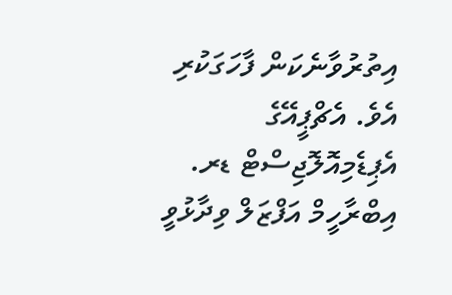އިތުރުވާނެކަން ފާހަގަކުރި އެވެ. އެޗްޕީއޭގެ އެޕިޑެމިއޮލޮޖިސްޓް ޑރ. އިބްރާހީމް އަފްޒަލް ވިދާޅުވީ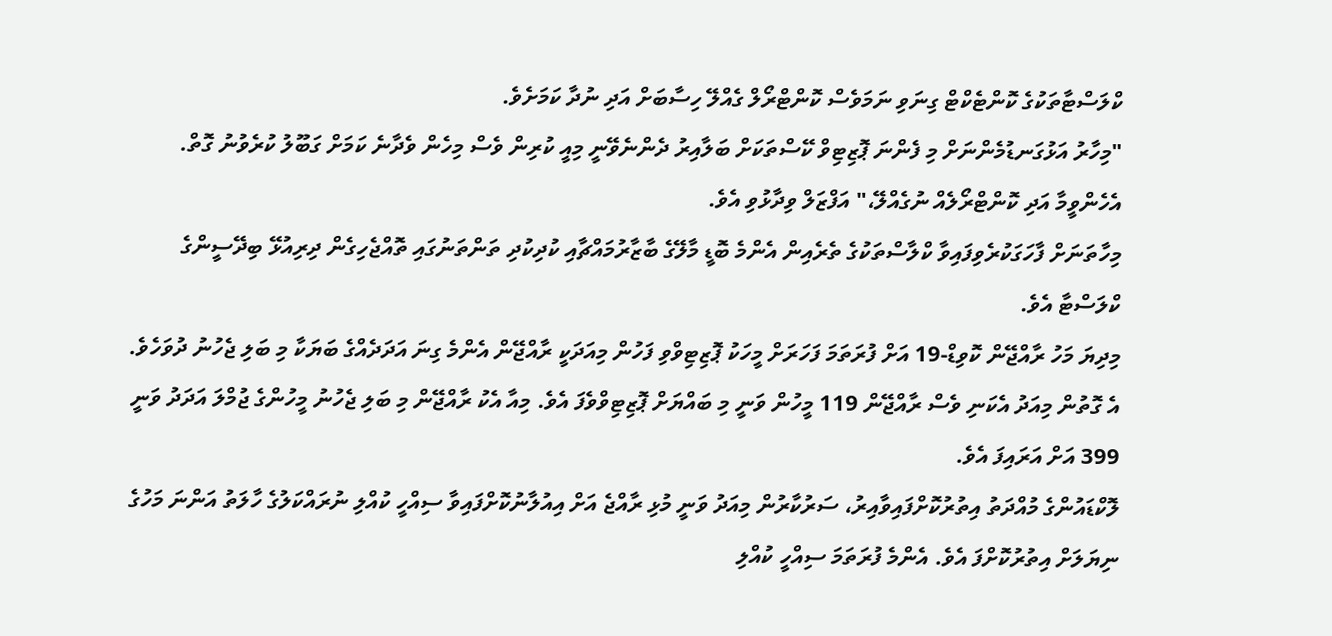ކްލަސްޓާތަކުގެ ކޮންޓެކްޓް ގިނަވި ނަމަވެސް ކޮންޓްރޯލް ގެއްލޭ ހިސާބަށް އަދި ނުދާ ކަމަށެވެ.
"މިހާރު އަޅުގަނޑުމެންނަށް މި ފެންނަ ޕޮޒިޓިވް ކޭސްތަކަށް ބަލާއިރު ދެންނެވޭނީ މިއީ ކުރިން ވެސް މިހެން ވެދާނެ ކަމަށް ގަބޫލު ކުރެވުނު ގޮތް. އެހެންވީމާ އަދި ކޮންޓްރޯލެއް ނުގެއްލޭ،" އަފްޒަލް ވިދާޅުވި އެވެ.
މިހާތަނަށް ފާހަގަކުރެވިފައިވާ ކްލާސްތަކުގެ ތެރެއިން އެންމެ ބޮޑީ މާލޭގެ ބާޒާރުމައްޗާއި ކުދިކުދި ތަންތަނުގައި ތޮއްޖެހިގެން ދިރިއުޅޭ ބިދޭސީންގެ ކްލަސްޓާ އެވެ.
މިދިޔަ މަހު ރާއްޖޭން ކޮވިޑް-19 އަށް ފުރަތަމަ ފަހަރަށް މީހަކު ޕޮޒިޓިވްވި ފަހުން މިއަދަކީ ރާއްޖޭން އެންމެ ގިނަ އަދަދެއްގެ ބަޔަކާ މި ބަލި ޖެހުނު ދުވަހެވެ. އެ ގޮތުން މިއަދު އެކަނި ވެސް ރާއްޖޭން 119 މީހުން ވަނީ މި ބައްޔަށް ޕޮޒިޓިވްވެފަ އެވެ. މިއާ އެކު ރާއްޖޭން މި ބަލި ޖެހުނު މީހުންގެ ޖުމްލަ އަދަދު ވަނީ 399 އަށް އަރައިފަ އެވެ.
ލޮކްޑައުންގެ މުއްދަތު އިތުރުކޮށްފައިވާއިރު، ސަރުކާރުން މިއަދު ވަނީ މުޅި ރާއްޖެ އަށް އިއުލާނުކޮށްފައިވާ ސިއްހީ ކުއްލި ނުރައްކަލުގެ ހާލަތު އަންނަ މަހުގެ ނިޔަލަށް އިތުރުކޮށްފަ އެވެ. އެންމެ ފުރަތަމަ ސިއްހީ ކުއްލި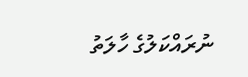ނުރައްކަލުގެ ހާލަތު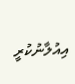އިއުލާނުކުރީ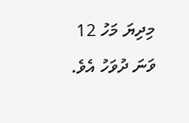މިދިޔަ މަހު 12 ވަނަ ދުވަހު އެވެ.